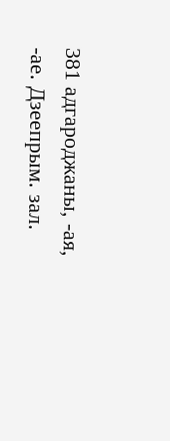381 адгароджаны, -ая, -ае. Дзеепрым. зал.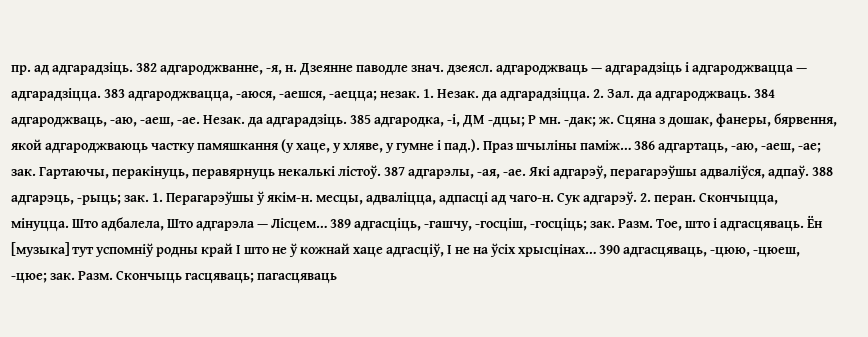пр. ад адгарадзіць. 382 адгароджванне, -я, н. Дзеянне паводле знач. дзеясл. адгароджваць — адгарадзіць і адгароджвацца — адгарадзіцца. 383 адгароджвацца, -аюся, -аешся, -аецца; незак. 1. Незак. да адгарадзіцца. 2. Зал. да адгароджваць. 384 адгароджваць, -аю, -аеш, -ае. Незак. да адгарадзіць. 385 адгародка, -і, ДМ -дцы; Р мн. -дак; ж. Сцяна з дошак, фанеры, бярвення, якой адгароджваюць частку памяшкання (у хаце, у хляве, у гумне і пад.). Праз шчыліны паміж… 386 адгартаць, -аю, -аеш, -ае; зак. Гартаючы, перакінуць, перавярнуць некалькі лістоў. 387 адгарэлы, -ая, -ае. Які адгарэў, перагарэўшы адваліўся, адпаў. 388 адгарэць, -рыць; зак. 1. Перагарэўшы ў якім-н. месцы, адваліцца, адпасці ад чаго-н. Сук адгарэў. 2. перан. Скончыцца, мінуцца. Што адбалела, Што адгарэла — Лісцем… 389 адгасціць, -гашчу, -госціш, -госціць; зак. Разм. Тое, што і адгасцяваць. Ён [музыка] тут успомніў родны край І што не ў кожнай хаце адгасціў, І не на ўсіх хрысцінах… 390 адгасцяваць, -цюю, -цюеш, -цюе; зак. Разм. Скончыць гасцяваць; пагасцяваць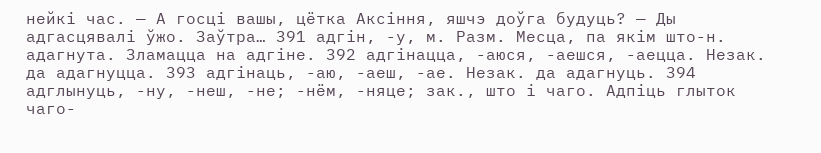нейкі час. — А госці вашы, цётка Аксіння, яшчэ доўга будуць? — Ды адгасцявалі ўжо. Заўтра… 391 адгін, -у, м. Разм. Месца, па якім што-н. адагнута. Зламацца на адгіне. 392 адгінацца, -аюся, -аешся, -аецца. Незак. да адагнуцца. 393 адгінаць, -аю, -аеш, -ае. Незак. да адагнуць. 394 адглынуць, -ну, -неш, -не; -нём, -няце; зак., што і чаго. Адпіць глыток чаго-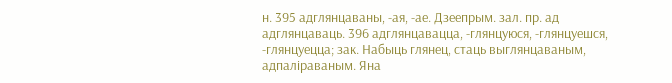н. 395 адглянцаваны, -ая, -ае. Дзеепрым. зал. пр. ад адглянцаваць. 396 адглянцавацца, -глянцуюся, -глянцуешся, -глянцуецца; зак. Набыць глянец, стаць выглянцаваным, адпаліраваным. Яна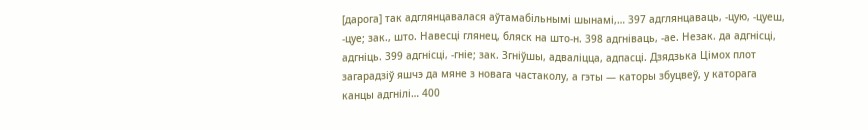[дарога] так адглянцавалася аўтамабільнымі шынамі,… 397 адглянцаваць, -цую, -цуеш, -цуе; зак., што. Навесці глянец, бляск на што-н. 398 адгніваць, -ае. Незак. да адгнісці, адгніць. 399 адгнісці, -гніе; зак. Згніўшы, адваліцца, адпасці. Дзядзька Цімох плот загарадзіў яшчэ да мяне з новага частаколу, а гэты — каторы збуцвеў, у каторага канцы адгнілі… 400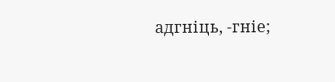адгніць, -гніе;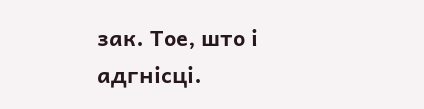зак. Тое, што і адгнісці.